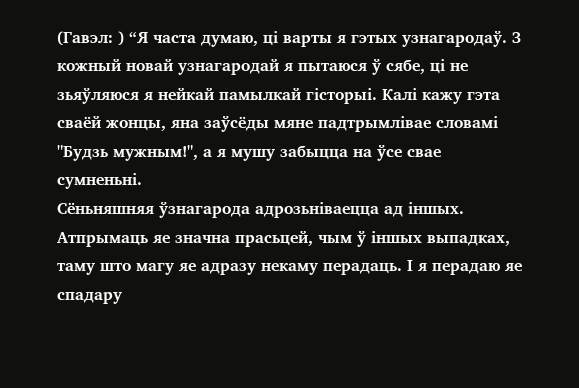(Гавэл: ) “Я часта думаю, ці варты я гэтых узнагародаў. З кожный новай узнагародай я пытаюся ў сябе, ці не зьяўляюся я нейкай памылкай гісторыі. Калі кажу гэта сваёй жонцы, яна заўсёды мяне падтрымлівае словамі "Будзь мужным!", а я мушу забыцца на ўсе свае сумненьні.
Сёньняшняя ўзнагарода адрозьніваецца ад іншых. Атпрымаць яе значна прасьцей, чым ў іншых выпадках, таму што магу яе адразу некаму перадаць. І я перадаю яе спадару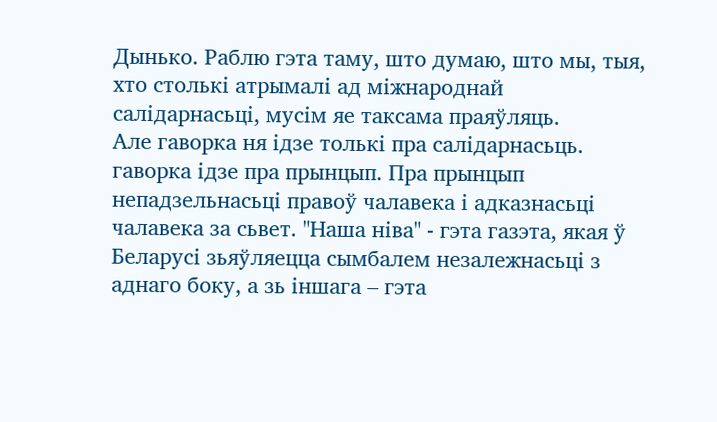Дынько. Раблю гэта таму, што думаю, што мы, тыя, хто столькі атрымалі ад міжнароднай салідарнасьці, мусім яе таксама праяўляць.
Але гаворка ня ідзе толькі пра салідарнасьць. гаворка ідзе пра прынцып. Пра прынцып непадзельнасьці правоў чалавека і адказнасьці чалавека за сьвет. "Наша ніва" - гэта газэта, якая ў Беларусі зьяўляецца сымбалем незалежнасьці з аднаго боку, а зь іншага – гэта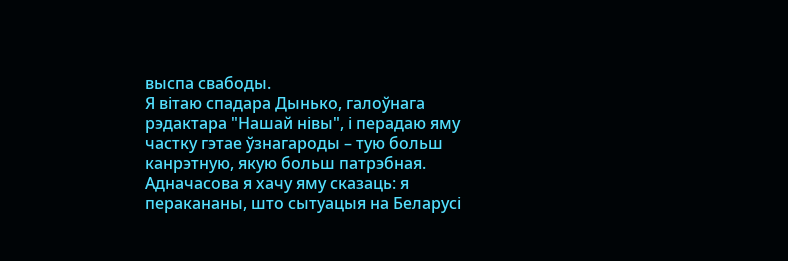выспа свабоды.
Я вітаю спадара Дынько, галоўнага рэдактара "Нашай нівы", і перадаю яму частку гэтае ўзнагароды – тую больш канрэтную, якую больш патрэбная. Адначасова я хачу яму сказаць: я перакананы, што сытуацыя на Беларусі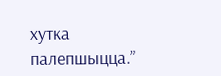хутка палепшыцца.”